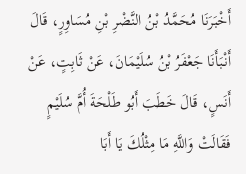أَخْبَرَنَا مُحَمَّدُ بْنُ النَّضْرِ بْنِ مُسَاوِرٍ، قَالَ أَنْبَأَنَا جَعْفَرُ بْنُ سُلَيْمَانَ، عَنْ ثَابِتٍ، عَنْ أَنَسٍ، قَالَ خَطَبَ أَبُو طَلْحَةَ أُمَّ سُلَيْمٍ فَقَالَتْ وَاللَّهِ مَا مِثْلُكَ يَا أَبَا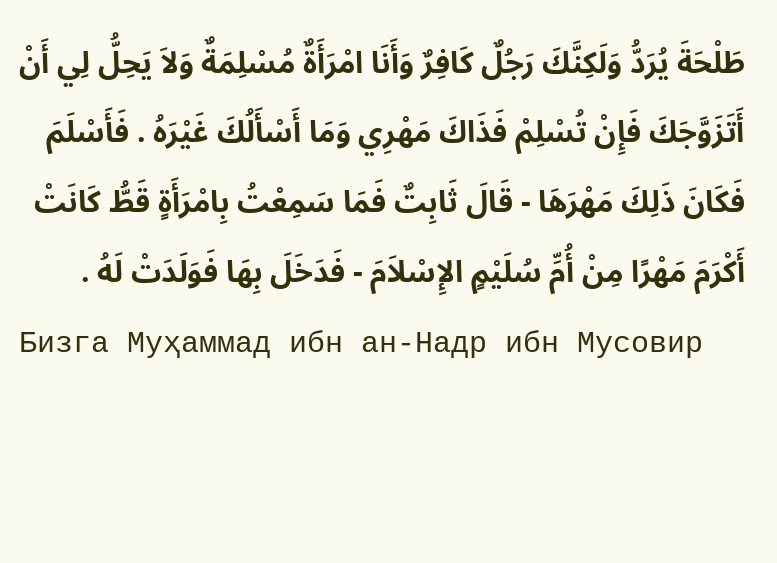طَلْحَةَ يُرَدُّ وَلَكِنَّكَ رَجُلٌ كَافِرٌ وَأَنَا امْرَأَةٌ مُسْلِمَةٌ وَلاَ يَحِلُّ لِي أَنْ أَتَزَوَّجَكَ فَإِنْ تُسْلِمْ فَذَاكَ مَهْرِي وَمَا أَسْأَلُكَ غَيْرَهُ . فَأَسْلَمَ فَكَانَ ذَلِكَ مَهْرَهَا - قَالَ ثَابِتٌ فَمَا سَمِعْتُ بِامْرَأَةٍ قَطُّ كَانَتْ أَكْرَمَ مَهْرًا مِنْ أُمِّ سُلَيْمٍ الإِسْلاَمَ - فَدَخَلَ بِهَا فَوَلَدَتْ لَهُ .
Бизга Муҳаммад ибн ан-Надр ибн Мусовир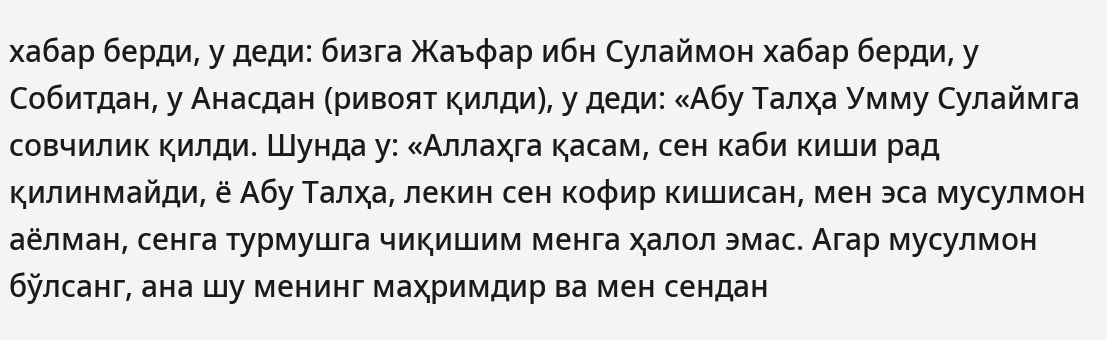хабар берди, у деди: бизга Жаъфар ибн Сулаймон хабар берди, у Собитдан, у Анасдан (ривоят қилди), у деди: «Абу Талҳа Умму Сулаймга совчилик қилди. Шунда у: «Аллаҳга қасам, сен каби киши рад қилинмайди, ё Абу Талҳа, лекин сен кофир кишисан, мен эса мусулмон аёлман, сенга турмушга чиқишим менга ҳалол эмас. Агар мусулмон бўлсанг, ана шу менинг маҳримдир ва мен сендан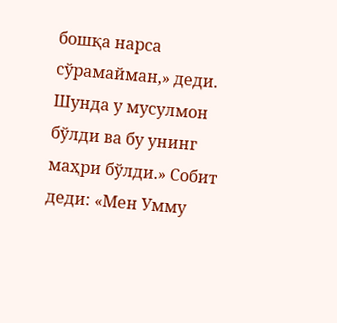бошқа нарса сўрамайман,» деди. Шунда у мусулмон бўлди ва бу унинг маҳри бўлди.» Собит деди: «Мен Умму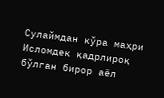Сулаймдан кўра маҳри Исломдек қадрлироқ бўлган бирор аёл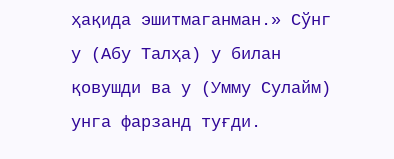ҳақида эшитмаганман.» Сўнг у (Абу Талҳа) у билан қовушди ва у (Умму Сулайм) унга фарзанд туғди.